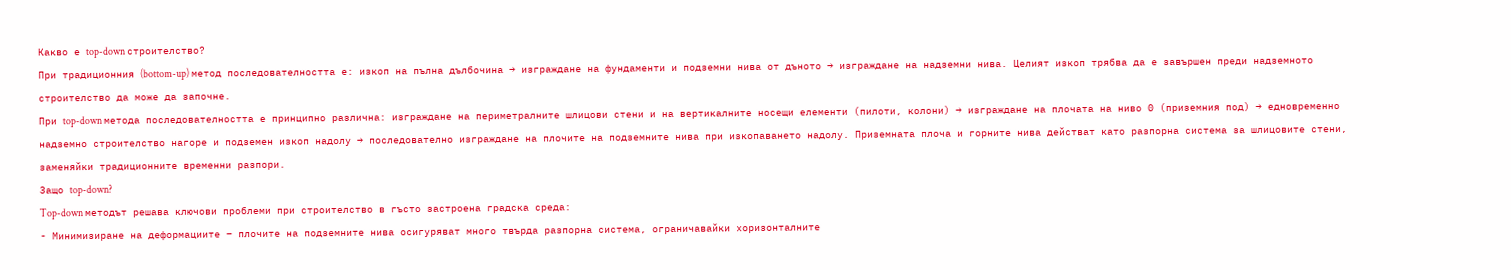Какво е top-down строителство?
При традиционния (bottom-up) метод последователността е: изкоп на пълна дълбочина → изграждане на фундаменти и подземни нива от дъното → изграждане на надземни нива. Целият изкоп трябва да е завършен преди надземното строителство да може да започне.
При top-down метода последователността е принципно различна: изграждане на периметралните шлицови стени и на вертикалните носещи елементи (пилоти, колони) → изграждане на плочата на ниво 0 (приземния под) → едновременно надземно строителство нагоре и подземен изкоп надолу → последователно изграждане на плочите на подземните нива при изкопаването надолу. Приземната плоча и горните нива действат като разпорна система за шлицовите стени, заменяйки традиционните временни разпори.
Защо top-down?
Top-down методът решава ключови проблеми при строителство в гъсто застроена градска среда:
- Минимизиране на деформациите – плочите на подземните нива осигуряват много твърда разпорна система, ограничавайки хоризонталните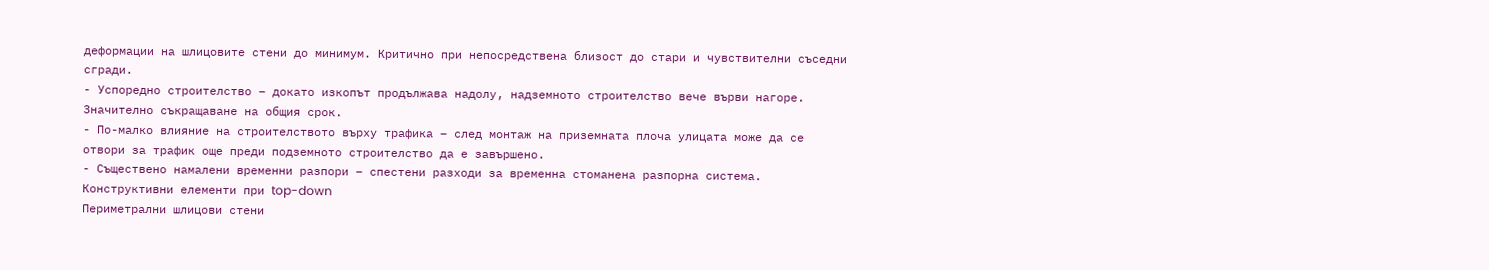деформации на шлицовите стени до минимум. Критично при непосредствена близост до стари и чувствителни съседни сгради.
- Успоредно строителство – докато изкопът продължава надолу, надземното строителство вече върви нагоре. Значително съкращаване на общия срок.
- По-малко влияние на строителството върху трафика – след монтаж на приземната плоча улицата може да се отвори за трафик още преди подземното строителство да е завършено.
- Съществено намалени временни разпори – спестени разходи за временна стоманена разпорна система.
Конструктивни елементи при top-down
Периметрални шлицови стени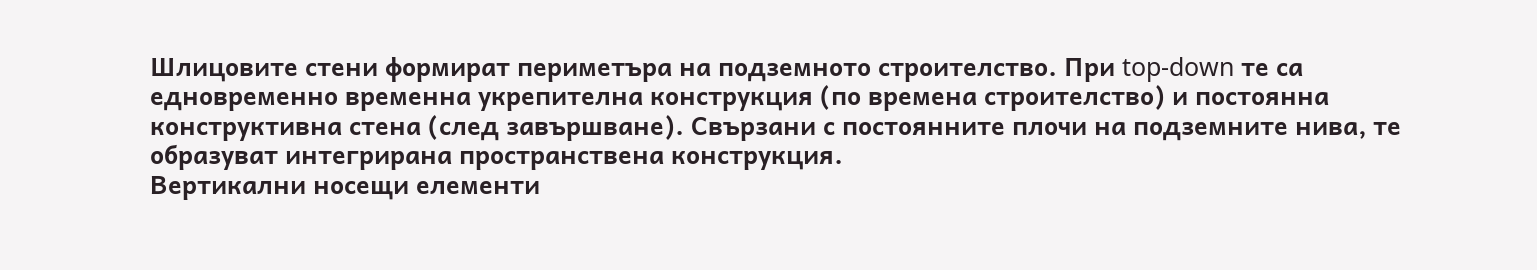Шлицовите стени формират периметъра на подземното строителство. При top-down те са едновременно временна укрепителна конструкция (по времена строителство) и постоянна конструктивна стена (след завършване). Свързани с постоянните плочи на подземните нива, те образуват интегрирана пространствена конструкция.
Вертикални носещи елементи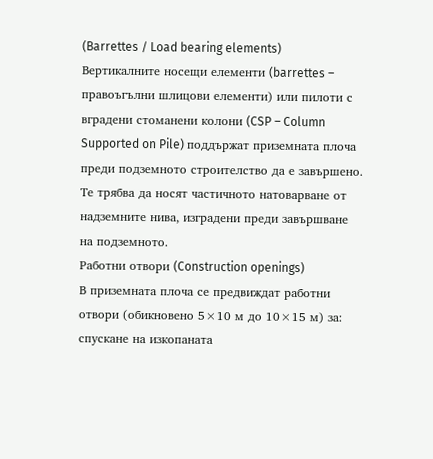(Barrettes / Load bearing elements)
Вертикалните носещи елементи (barrettes – правоъгълни шлицови елементи) или пилоти с вградени стоманени колони (CSP – Column Supported on Pile) поддържат приземната плоча преди подземното строителство да е завършено. Те трябва да носят частичното натоварване от надземните нива, изградени преди завършване на подземното.
Работни отвори (Construction openings)
В приземната плоча се предвиждат работни отвори (обикновено 5×10 м до 10×15 м) за: спускане на изкопаната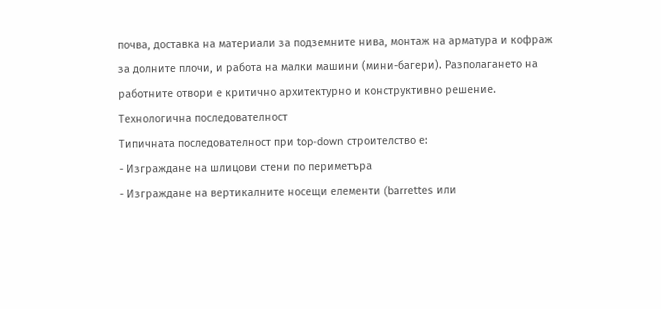почва, доставка на материали за подземните нива, монтаж на арматура и кофраж за долните плочи, и работа на малки машини (мини-багери). Разполагането на работните отвори е критично архитектурно и конструктивно решение.
Технологична последователност
Типичната последователност при top-down строителство е:
- Изграждане на шлицови стени по периметъра
- Изграждане на вертикалните носещи елементи (barrettes или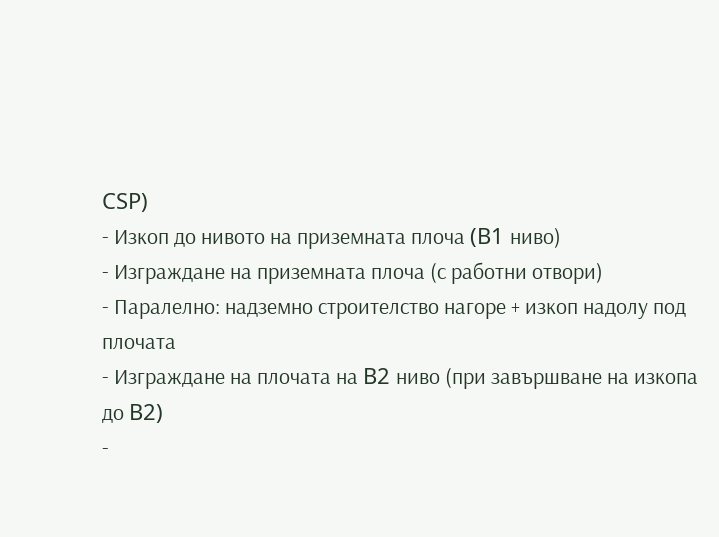CSP)
- Изкоп до нивото на приземната плоча (B1 ниво)
- Изграждане на приземната плоча (с работни отвори)
- Паралелно: надземно строителство нагоре + изкоп надолу под плочата
- Изграждане на плочата на B2 ниво (при завършване на изкопа до B2)
-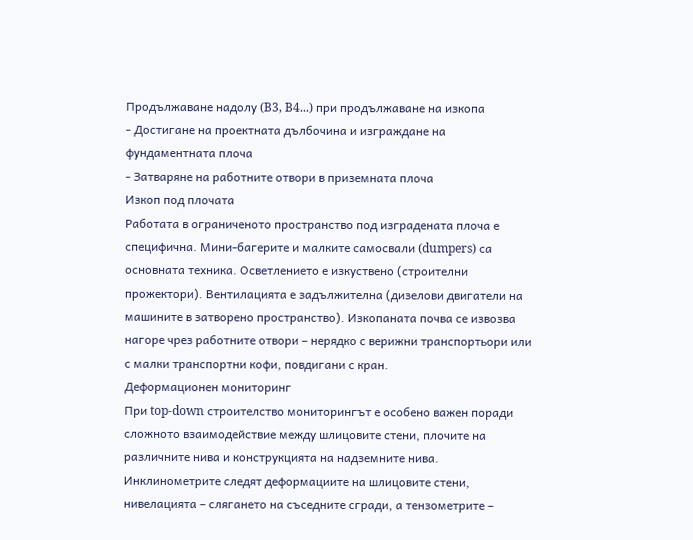Продължаване надолу (B3, B4...) при продължаване на изкопа
- Достигане на проектната дълбочина и изграждане на фундаментната плоча
- Затваряне на работните отвори в приземната плоча
Изкоп под плочата
Работата в ограниченото пространство под изградената плоча е специфична. Мини-багерите и малките самосвали (dumpers) са основната техника. Осветлението е изкуствено (строителни прожектори). Вентилацията е задължителна (дизелови двигатели на машините в затворено пространство). Изкопаната почва се извозва нагоре чрез работните отвори – нерядко с верижни транспортьори или с малки транспортни кофи, повдигани с кран.
Деформационен мониторинг
При top-down строителство мониторингът е особено важен поради сложното взаимодействие между шлицовите стени, плочите на различните нива и конструкцията на надземните нива. Инклинометрите следят деформациите на шлицовите стени, нивелацията – слягането на съседните сгради, а тензометрите –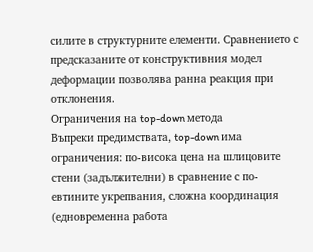силите в структурните елементи. Сравнението с предсказаните от конструктивния модел деформации позволява ранна реакция при отклонения.
Ограничения на top-down метода
Въпреки предимствата, top-down има ограничения: по-висока цена на шлицовите стени (задължителни) в сравнение с по-евтините укрепвания, сложна координация (едновременна работа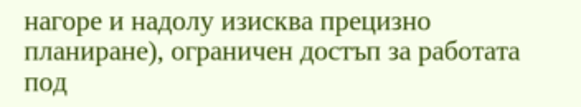нагоре и надолу изисква прецизно планиране), ограничен достъп за работата под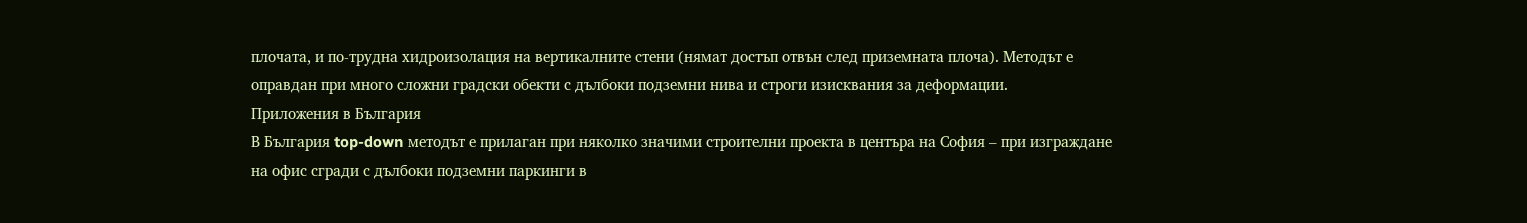плочата, и по-трудна хидроизолация на вертикалните стени (нямат достъп отвън след приземната плоча). Методът е оправдан при много сложни градски обекти с дълбоки подземни нива и строги изисквания за деформации.
Приложения в България
В България top-down методът е прилаган при няколко значими строителни проекта в центъра на София – при изграждане на офис сгради с дълбоки подземни паркинги в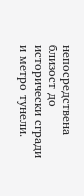непосредствена близост до исторически сгради и метро тунели.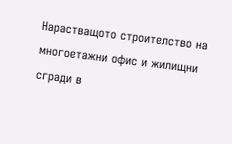Нарастващото строителство на многоетажни офис и жилищни сгради в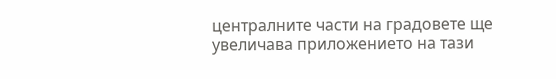централните части на градовете ще увеличава приложението на тази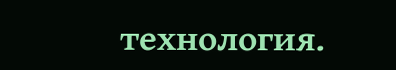технология.